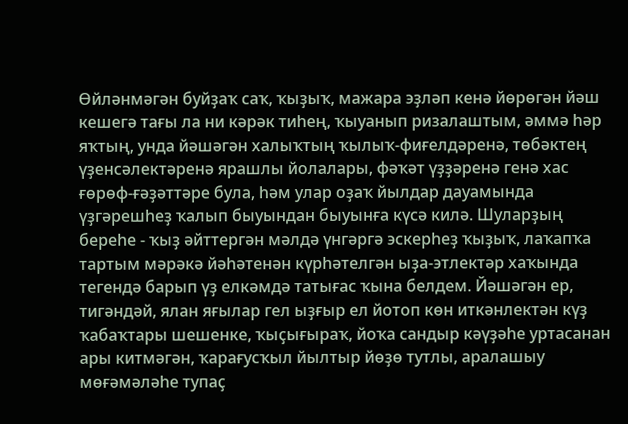Өйләнмәгән буйҙаҡ саҡ, ҡыҙыҡ, мажара эҙләп кенә йөрөгән йәш кешегә тағы ла ни кәрәк тиһең, ҡыуанып ризалаштым, әммә һәр яҡтың, унда йәшәгән халыҡтың ҡылыҡ-фиғелдәренә, төбәктең үҙенсәлектәренә ярашлы йолалары, фәҡәт үҙҙәренә генә хас ғөрөф-ғәҙәттәре була, һәм улар оҙаҡ йылдар дауамында үҙгәрешһеҙ ҡалып быуындан быуынға күсә килә. Шуларҙың береһе - ҡыҙ әйттергән мәлдә үнгәргә эскерһеҙ ҡыҙыҡ, лаҡапҡа тартым мәрәкә йәһәтенән күрһәтелгән ыҙа-этлектәр хаҡында тегендә барып үҙ елкәмдә татығас ҡына белдем. Йәшәгән ер, тигәндәй, ялан яғылар гел ыҙғыр ел йотоп көн иткәнлектән күҙ ҡабаҡтары шешенке, ҡыҫығыраҡ, йоҡа сандыр кәүҙәһе уртасанан ары китмәгән, ҡарағусҡыл йылтыр йөҙө тутлы, аралашыу мөғәмәләһе тупаҫ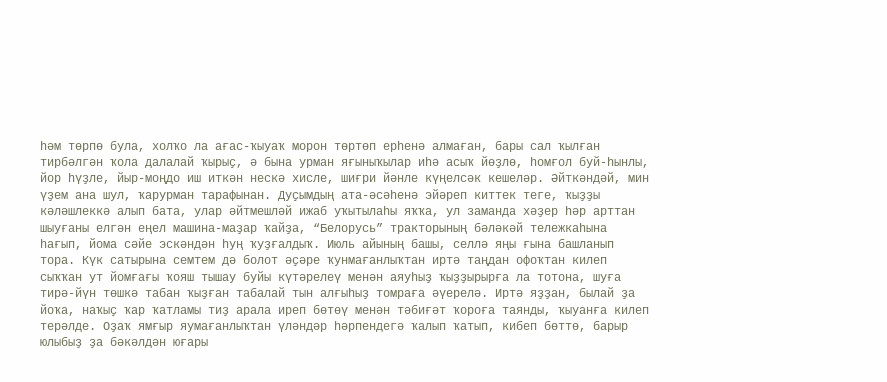һәм төрпө була, холҡо ла ағас-ҡыуаҡ морон төртөп ерһенә алмаған, бары сал ҡылған тирбәлгән ҡола далалай ҡырыҫ, ә бына урман яғыныҡылар иһә асыҡ йөҙлө, һомғол буй-һынлы, йор һүҙле, йыр-моңдо иш иткән нескә хисле, шиғри йәнле күңелсәк кешеләр. Әйткәндәй, мин үҙем ана шул, ҡарурман тарафынан. Дуҫымдың ата-әсәһенә эйәреп киттек теге, ҡыҙҙы кәләшлеккә алып бата, улар әйтмешләй ижаб уҡытылаһы яҡҡа, ул заманда хәҙер һәр арттан шыуғаны елгән еңел машина-маҙар ҡайҙа, “Белорусь” тракторының бәләкәй тележкаһына һағып, йома сәйе эскәндән һуң ҡуҙғалдыҡ. Июль айының башы, селлә яңы ғына башланып тора. Күк сатырына семтем дә болот әҫәре ҡунмағанлыҡтан иртә таңдан офоҡтан килеп сыҡҡан ут йомғағы ҡояш тышау буйы күтәрелеү менән аяуһыҙ ҡыҙҙырырға ла тотона, шуға тирә-йүн төшкә табан ҡыҙған табалай тын алғыһыҙ томраға әүерелә. Иртә яҙҙан, былай ҙа йоҡа, наҡыҫ ҡар ҡатламы тиҙ арала иреп бөтөү менән тәбиғәт ҡороға таянды, ҡыуанға килеп терәлде. Оҙаҡ ямғыр яумағанлыҡтан үләндәр һәрпендегә ҡалып ҡатып, кибеп бөттө, барыр юлыбыҙ ҙа бәкәлдән юғары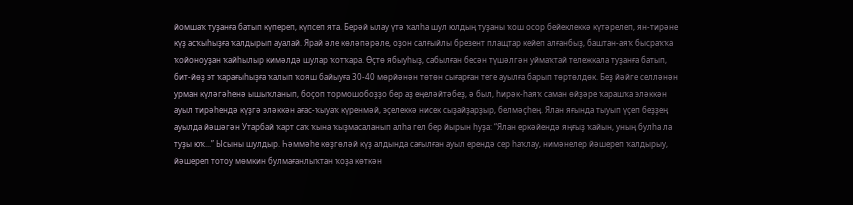йомшаҡ туҙанға батып күпереп, күпсеп ята. Берәй ылау үтә ҡалһа шул юлдың туҙаны ҡош осор бейеклеккә күтәрелеп, ян-тирәне күҙ асҡыһыҙға ҡалдырып ауалай. Ярай әле көләпәрәле, оҙон салғыйлы брезент плащтар кейеп алғанбыҙ, баштан-аяҡ бысраҡҡа ҡойоноуҙан ҡайһылыр кимәлдә шулар ҡотҡара. Өҫтө ябыуһыҙ, сабылған бесән түшәлгән уймаҡтай тележкала туҙанға батып, бит-йөҙ эт ҡарағыһыҙға ҡалып ҡояш байыуға 30-40 мөрйәнән төтөн сығарған теге ауылға барып төртөлдөк. Беҙ йәйге селләнән урман күләгәһенә ышыҡланып, боҫоп тормошобоҙҙо бер аҙ еңеләйтәбеҙ, ә был, һирәк-һаяҡ саман өйҙәре ҡарашҡа эләккән ауыл тирәһендә күҙгә эләккән ағас-ҡыуаҡ күренмәй, эҫелеккә нисек сыҙайҙарҙыр, белмәҫһең. Ялан яғында тыуып үҫеп беҙҙең ауылда йәшәгән Утарбай ҡарт саҡ ҡына ҡыҙмасаланып алһа гел бер йырын һуҙа: “Ялан еркәйендә яңғыҙ ҡайын, уның булһа ла туҙы юҡ...” Ысыны шулдыр. Һәммәһе көҙгөләй күҙ алдында сағылған ауыл ерендә сер һаҡлау, нимәнелер йәшереп ҡалдырыу, йәшереп тотоу мөмкин булмағанлыҡтан ҡоҙа көткән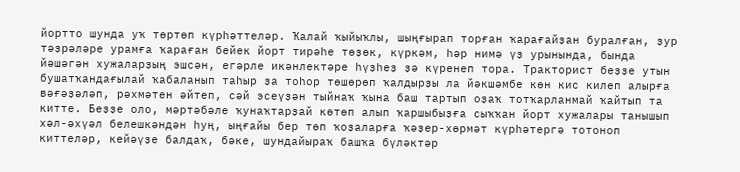йортто шунда уҡ төртөп күрһәттеләр. Ҡалай ҡыйыҡлы, шыңғырап торған ҡарағайҙан буралған, ҙур тәҙрәләре урамға ҡараған бейек йорт тирәһе төҙөк, күркәм, һәр нимә үҙ урынында, бында йәшәгән хужаларҙың эшсән, егәрле икәнлектәре һүҙһеҙ ҙә күренеп тора. Тракторист беҙҙе утын бушатҡандағылай ҡабаланып таһыр ҙа тоһор төшөрөп ҡалдырҙы ла йәкшәмбе көн кис килеп алырға вәғәҙәләп, рәхмәтен әйтеп, сәй эсеүҙән тыйнаҡ ҡына баш тартып оҙаҡ тотҡарланмай ҡайтып та китте. Беҙҙе оло, мәртәбәле ҡунаҡтарҙай көтөп алып ҡаршыбыҙға сыҡҡан йорт хужалары танышып хәл-әхүәл белешкәндән һуң, ыңғайы бер төп ҡоҙаларға ҡәҙер-хөрмәт күрһәтергә тотоноп киттеләр, кейәүҙе балдаҡ, бәке, шундайыраҡ башҡа бүләктәр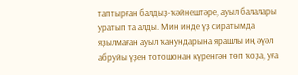таптырған балдыҙ-ҡәйнештәре, ауыл балалары уратып та алды. Мин инде үҙ сиратымда яҙылмаған ауыл ҡанундарына ярашлы иң әүәл абруйы үҙен тотошонан күренгән төп ҡоҙа, уға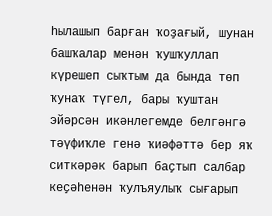һылашып барған ҡоҙағый, шунан башҡалар менән ҡушҡуллап күрешеп сыҡтым да бында төп ҡунаҡ түгел, бары ҡуштан эйәрсән икәнлегемде белгәнгә тәүфиҡле генә ҡиәфәттә бер яҡ ситкәрәк барып баҫтып салбар кеҫәһенән ҡулъяулыҡ сығарып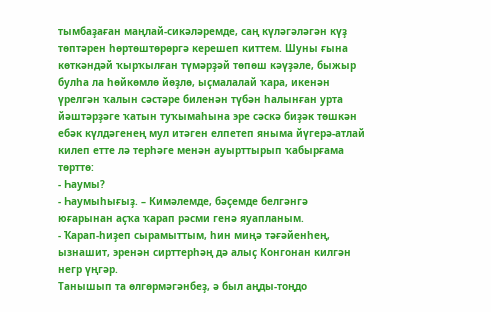тымбаҙаған маңлай-сикәләремде, саң күләгәләгән күҙ төптәрен һөртөштөрөргә керешеп киттем. Шуны ғына көткәндәй ҡырҡылған түмәрҙәй төпөш кәүҙәле, быжыр булһа ла һөйкөмлө йөҙлө, ыҫмалалай ҡара, икенән үрелгән ҡалын сәстәре биленән түбән һалынған урта йәштәрҙәге ҡатын туҡымаһына эре сәскә биҙәк төшкән ебәк күлдәгенең мул итәген елпетеп яныма йүгерә-атлай килеп етте лә терһәге менән ауырттырып ҡабырғама төрттө:
- Һаумы?
- Һаумыһығыҙ. – Кимәлемде, бәҫемде белгәнгә юғарынан аҫҡа ҡарап рәсми генә яуапланым.
- Ҡарап-һиҙеп сырамыттым, һин миңә тәғәйенһең, ызнашит, эренән сирттерһәң дә алыҫ Конгонан килгән негр үңгәр.
Танышып та өлгөрмәгәнбеҙ, ә был аңды-тоңдо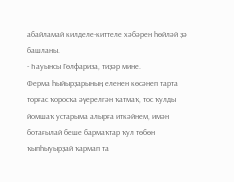абайламай килделе-киттеле хәбәрен һөйләй ҙә башланы.
- Һауынсы Гөлфариза, тиҙәр мине.
Ферма һыйырҙарының еленен көсәнеп тарта торғас ҡоросҡа әүерелгән ҡатмаҡ, тос ҡулды йомшаҡ устарыма алырға иткәйнем, имән ботағылай беше бармаҡтар ҡул төбөн ҡыпһыуырҙай ҡармап та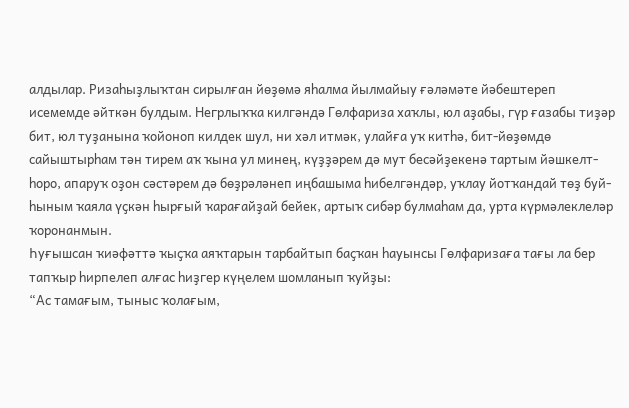алдылар. Ризаһыҙлыҡтан сирылған йөҙөмә яһалма йылмайыу ғәләмәте йәбештереп исемемде әйткән булдым. Негрлыҡҡа килгәндә Гөлфариза хаҡлы, юл аҙабы, гүр ғазабы тиҙәр бит, юл туҙанына ҡойоноп килдек шул, ни хәл итмәк, улайға уҡ китһә, бит-йөҙөмдө сайыштырһам тән тирем аҡ ҡына ул минең, күҙҙәрем дә мут бесәйҙекенә тартым йәшкелт-һоро, апаруҡ оҙон сәстәрем дә бөҙрәләнеп иңбашыма һибелгәндәр, уҡлау йотҡандай төҙ буй-һыным ҡаяла үҫкән һырғый ҡарағайҙай бейек, артыҡ сибәр булмаһам да, урта күрмәлеклеләр ҡоронанмын.
Һуғышсан ҡиәфәттә ҡыҫҡа аяҡтарын тарбайтып баҫҡан һауынсы Гөлфаризаға тағы ла бер тапҡыр һирпелеп алғас һиҙгер күңелем шомланып ҡуйҙы:
“Ас тамағым, тыныс ҡолағым,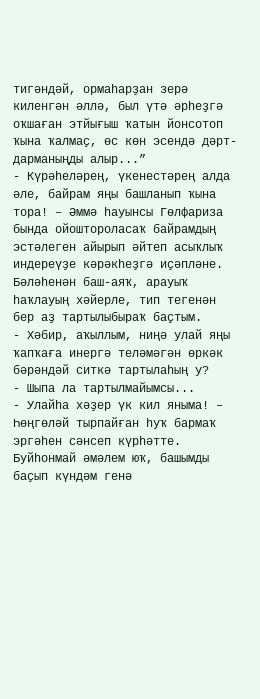тигәндәй, ормаһарҙан зерә киленгән әллә, был үтә әрһеҙгә оҡшаған этйығыш ҡатын йонсотоп ҡына ҡалмаҫ, өс көн эсендә дәрт-дарманыңды алыр...”
- Күрәһеләрең, үкенестәрең алда әле, байрам яңы башланып ҡына тора! – Әммә һауынсы Гөлфариза бында ойоштороласаҡ байрамдың эстәлеген айырып әйтеп асыҡлыҡ индереүҙе кәрәкһеҙгә иҫәпләне.
Бәләһенән баш-аяҡ, арауыҡ һаҡлауың хәйерле, тип тегенән бер аҙ тартылыбыраҡ баҫтым.
- Хәбир, аҡыллым, ниңә улай яңы ҡапҡаға инергә теләмәгән өркәк бәрәндәй ситкә тартылаһың у?
- Шыпа ла тартылмайымсы...
- Улайһа хәҙер үк кил яныма! – Һөңгөләй тырпайған һуҡ бармаҡ эргәһен сәнсеп күрһәтте.
Буйһонмай әмәлем юҡ, башымды баҫып күндәм генә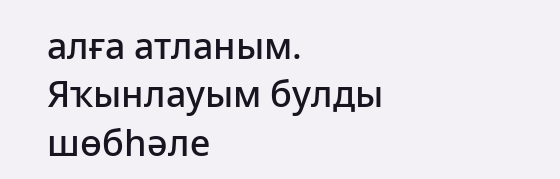алға атланым.
Яҡынлауым булды шөбһәле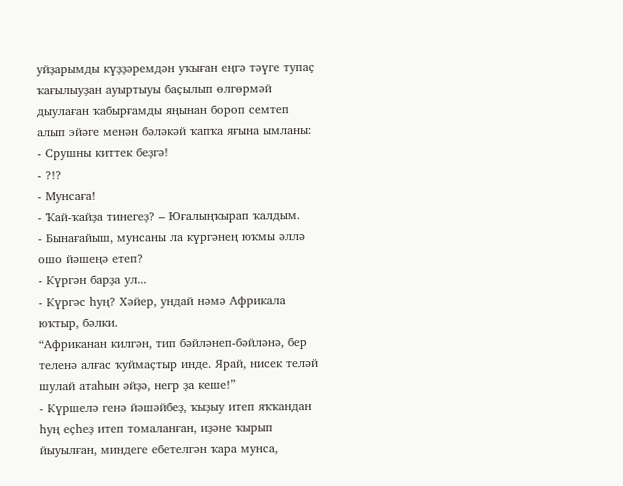уйҙарымды күҙҙәремдән уҡыған еңгә тәүге тупаҫ ҡағылыуҙан ауыртыуы баҫылып өлгөрмәй дыулаған ҡабырғамды яңынан бороп семтеп алып эйәге менән бәләкәй ҡапҡа яғына ымланы:
- Срушны киттек беҙгә!
- ?!?
- Мунсаға!
- Ҡай-ҡайҙа тинегеҙ? – Юғалыңҡырап ҡалдым.
- Бынағайыш, мунсаны ла күргәнең юҡмы әллә ошо йәшеңә етеп?
- Күргән барҙа ул...
- Күргәс һуң? Хәйер, ундай нәмә Африкала юҡтыр, бәлки.
“Африканан килгән, тип бәйләнеп-бәйләнә, бер теленә алғас ҡуймаҫтыр инде. Ярай, нисек теләй шулай атаһын әйҙә, негр ҙа кеше!”
- Күршелә генә йәшәйбеҙ, ҡыҙыу итеп яҡҡандан һуң еҫһеҙ итеп томаланған, иҙәне ҡырып йыуылған, миндеге ебетелгән ҡара мунса,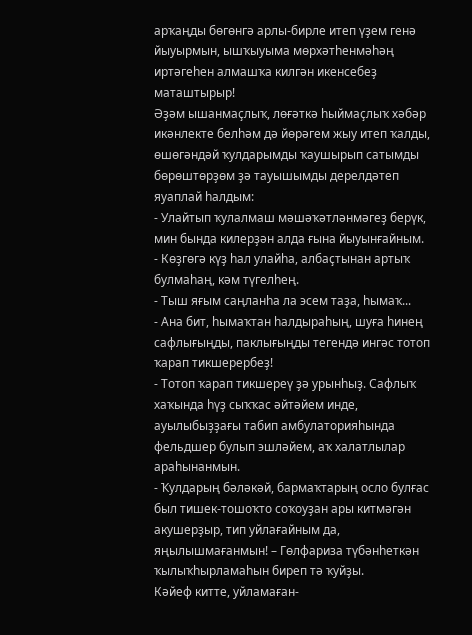арҡаңды бөгөнгә арлы-бирле итеп үҙем генә йыуырмын, ышҡыуыма мөрхәтһенмәһәң иртәгеһен алмашҡа килгән икенсебеҙ маташтырыр!
Әҙәм ышанмаҫлыҡ, лөғәткә һыймаҫлыҡ хәбәр икәнлекте белһәм дә йөрәгем жыу итеп ҡалды, өшөгәндәй ҡулдарымды ҡаушырып сатымды бөрөштөрҙөм ҙә тауышымды дерелдәтеп яуаплай һалдым:
- Улайтып ҡулалмаш мәшәҡәтләнмәгеҙ берүк, мин бында килерҙән алда ғына йыуынғайным.
- Көҙгөгә күҙ һал улайһа, албаҫтынан артыҡ булмаһаң, кәм түгелһең.
- Тыш яғым саңланһа ла эсем таҙа, һымаҡ...
- Ана бит, һымаҡтан һалдыраһың, шуға һинең сафлығыңды, паклығыңды тегендә ингәс тотоп ҡарап тикшерербеҙ!
- Тотоп ҡарап тикшереү ҙә урынһыҙ. Сафлыҡ хаҡында һүҙ сыҡҡас әйтәйем инде, ауылыбыҙҙағы табип амбулаторияһында фельдшер булып эшләйем, аҡ халатлылар араһынанмын.
- Ҡулдарың бәләкәй, бармаҡтарың осло булғас был тишек-тошоҡто соҡоуҙан ары китмәгән акушерҙыр, тип уйлағайным да, яңылышмағанмын! – Гөлфариза түбәнһеткән ҡылыҡһырламаһын биреп тә ҡуйҙы.
Кәйеф китте, уйламаған-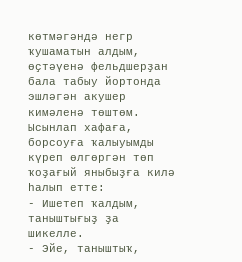көтмәгәндә негр ҡушаматын алдым, өҫтәүенә фельдшерҙан бала табыу йортонда эшләгән акушер кимәленә төштөм.
Ысынлап хафаға, борсоуға ҡалыуымды күреп өлгөргән төп ҡоҙағый яныбыҙға килә һалып етте:
- Ишетеп ҡалдым, таныштығыҙ ҙа шикелле.
- Эйе, таныштыҡ,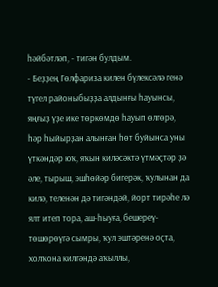һәйбәтләп, - тигән булдым.
- Беҙҙең Гөлфариза килен бүлексәлә генә түгел районыбыҙҙа алдынғы һауынсы, яңғыҙ үҙе ике төркөмдө һауып өлгөрә, һәр һыйырҙан алынған һөт буйынса уны үткәндәр юҡ, яҡын киләсәктә үтмәҫтәр ҙә әле, тырыш, эшһөйәр бигерәк, ҡулынан да килә, теленән дә тигәндәй, йорт тирәһе лә ялт итеп тора, аш-һыуға, бешереү-төшөрөүгә сымры, ҡул эштәренә оҫта, холҡона килгәндә аҡыллы,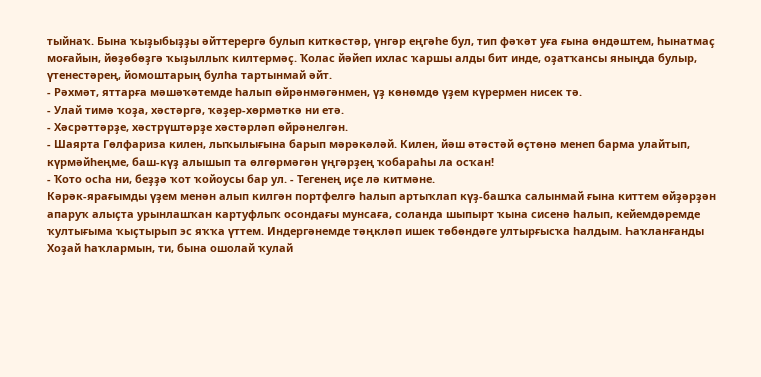тыйнаҡ. Бына ҡыҙыбыҙҙы әйттерергә булып киткәстәр, үнгәр еңгәһе бул, тип фәҡәт уға ғына өндәштем, һынатмаҫ моғайын, йөҙөбөҙгә ҡыҙыллыҡ килтермәҫ. Ҡолас йәйеп ихлас ҡаршы алды бит инде, оҙатҡансы яныңда булыр, үтенестәрең, йомоштарың булһа тартынмай әйт.
- Рәхмәт, яттарға мәшәҡәтемде һалып өйрәнмәгәнмен, үҙ көнөмдө үҙем күрермен нисек тә.
- Улай тимә ҡоҙа, хәстәргә, ҡәҙер-хөрмәткә ни етә.
- Хәсрәттәрҙе, хәстрүштәрҙе хәстәрләп өйрәнелгән.
- Шаярта Гөлфариза килен, лыҡылығына барып мәрәкәләй. Килен, йәш әтәстәй өҫтөнә менеп барма улайтып, күрмәйһеңме, баш-күҙ алышып та өлгөрмәгән үңгәрҙең ҡобараһы ла осҡан!
- Ҡото осһа ни, беҙҙә ҡот ҡойоусы бар ул. - Тегенең иҫе лә китмәне.
Кәрәк-ярағымды үҙем менән алып килгән портфелгә һалып артыҡлап күҙ-башҡа салынмай ғына киттем өйҙәрҙән апаруҡ алыҫта урынлашҡан картуфлыҡ осондағы мунсаға, соланда шыпырт ҡына сисенә һалып, кейемдәремде ҡултығыма ҡыҫтырып эс яҡҡа үттем. Индергәнемде тәңкләп ишек төбөндәге ултырғысҡа һалдым. Һаҡланғанды Хоҙай һаҡлармын, ти, бына ошолай ҡулай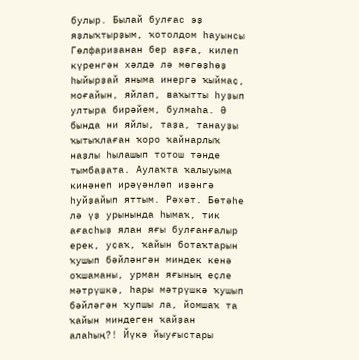булыр. Былай булғас эҙ яҙлыҡтырҙым, ҡотолдом һауынсы Гөлфаризанан бер аҙға, килеп күренгән хәлдә лә мөгөҙһөҙ һыйырҙай яныма инергә ҡыймаҫ, моғайын, яйлап, ваҡытты һуҙып ултыра бирәйем, булмаһа. Ә бында ни яйлы, таҙа, танауҙы ҡытыҡлаған ҡоро ҡайнарлыҡ наҙлы һылашып тотош тәнде тымбаҙата. Аулаҡта ҡалыуыма кинәнеп ирәүәнләп иҙәнгә һуйҙайып яттым. Рәхәт. Бөтәһе лә үҙ урынында һымаҡ, тик ағасһыҙ ялан яғы булғанғалыр ерек, уҫаҡ, ҡайын ботаҡтарын ҡушып бәйләнгән миндек кенә оҡшаманы, урман яғының еҫле мәтрүшкә, һары мәтрүшкә ҡушып бәйләгән ҡупшы ла, йомшаҡ та ҡайын миндеген ҡайҙан алаһың?! Йүкә йыуғыстары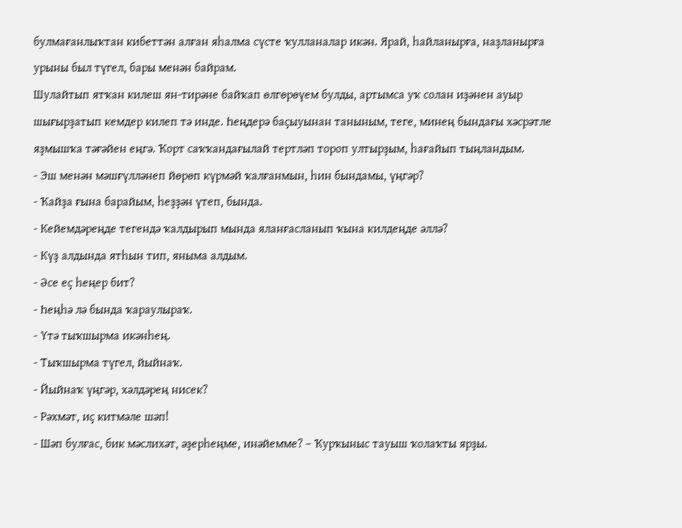булмағанлыҡтан кибеттән алған яһалма сүсте ҡулланалар икән. Ярай, һайланырға, наҙланырға урыны был түгел, бары менән байрам.
Шулайтып ятҡан килеш ян-тирәне байҡап өлгөрөүем булды, артымса уҡ солан иҙәнен ауыр шығырҙатып кемдер килеп тә инде. Һеңдерә баҫыуынан таныным, теге, минең бындағы хәсрәтле яҙмышҡа тәғәйен еңгә. Ҡорт саҡҡандағылай тертләп тороп ултырҙым, һағайып тыңландым.
- Эш менән мәшғүлләнеп йөрөп күрмәй ҡалғанмын, һин бындамы, үңгәр?
- Ҡайҙа ғына барайым, һеҙҙән үтеп, бында.
- Кейемдәреңде тегендә ҡалдырып мында яланғасланып ҡына килдеңде әллә?
- Күҙ алдында ятһын тип, яныма алдым.
- Әсе еҫ һеңер бит?
- Һеңһә лә бында ҡараулыраҡ.
- Үтә тыҡшырма икәнһең.
- Тыҡшырма түгел, йыйнаҡ.
- Йыйнаҡ үңгәр, хәлдәрең нисек?
- Рәхмәт, иҫ китмәле шәп!
- Шәп булғас, бик мәслихәт, әҙерһеңме, инәйемме? – Ҡурҡыныс тауыш ҡолаҡты ярҙы.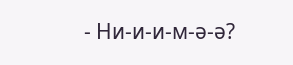- Ни-и-и-м-ә-ә?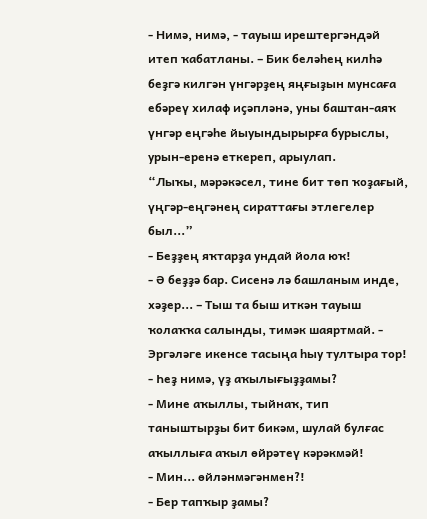- Нимә, нимә, - тауыш ирештергәндәй итеп ҡабатланы. – Бик беләһең килһә беҙгә килгән үнгәрҙең яңғыҙын мунсаға ебәреү хилаф иҫәпләнә, уны баштан-аяҡ үнгәр еңгәһе йыуындырырға бурыслы, урын-еренә еткереп, арыулап.
“Лыҡы, мәрәкәсел, тине бит төп ҡоҙағый, үңгәр-еңгәнең сираттағы этлегелер был...”
- Беҙҙең яҡтарҙа ундай йола юҡ!
- Ә беҙҙә бар. Сисенә лә башланым инде, хәҙер... – Тыш та быш иткән тауыш ҡолаҡҡа салынды, тимәк шаяртмай. - Эргәләге икенсе тасыңа һыу тултыра тор!
- Һеҙ нимә, үҙ аҡылығыҙҙамы?
- Мине аҡыллы, тыйнаҡ, тип таныштырҙы бит бикәм, шулай булғас аҡыллыға аҡыл өйрәтеү кәрәкмәй!
- Мин... өйләнмәгәнмен?!
- Бер тапҡыр ҙамы?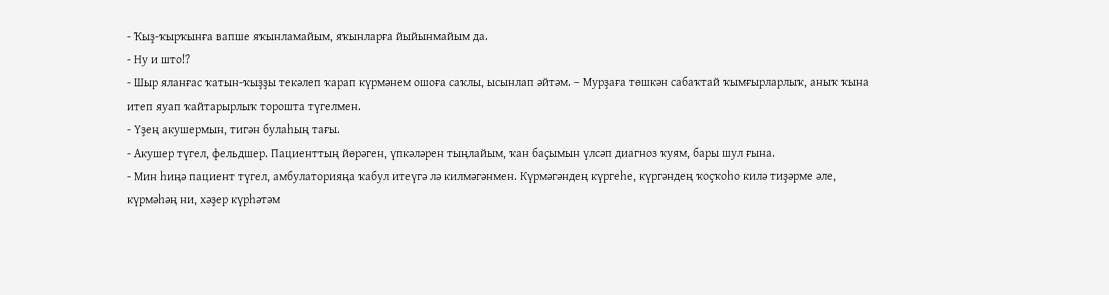- Ҡыҙ-ҡырҡынға вапше яҡынламайым, яҡынларға йыйынмайым да.
- Ну и што!?
- Шыр яланғас ҡатын-ҡыҙҙы текәлеп ҡарап күрмәнем ошоға саҡлы, ысынлап әйтәм. – Мурҙаға төшкән сабаҡтай ҡымғырларлыҡ, аныҡ ҡына итеп яуап ҡайтарырлыҡ торошта түгелмен.
- Үҙең акушермын, тигән булаһың тағы.
- Акушер түгел, фельдшер. Пациенттың йөрәген, үпкәләрен тыңлайым, ҡан баҫымын үлсәп диагноз ҡуям, бары шул ғына.
- Мин һиңә пациент түгел, амбулаторияңа ҡабул итеүгә лә килмәгәнмен. Күрмәгәндең күргеһе, күргәндең ҡоҫҡоһо килә тиҙәрме әле, күрмәһәң ни, хәҙер күрһәтәм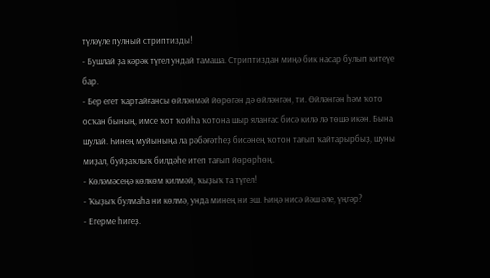түләүле пулный стриптизды!
- Бушлай ҙа кәрәк түгел ундай тамаша. Стриптиздан миңә бик насар булып китеүе бар.
- Бер егет ҡартайғансы өйләнмәй йөрөгән дә өйләнгән, ти. Өйләнгән һәм ҡото осҡан бының, имсе ҡот ҡойһа ҡотона шыр яланғас бисә килә лә төшә икән. Бына шулай. Һинең муйыныңа ла рәбәғәтһеҙ бисәнең ҡотон тағып ҡайтарырбыҙ, шуны миҙал, буйҙаҡлыҡ билдәһе итеп тағып йөрөрһөң.
- Көләмәсеңә көлкөм килмәй, ҡыҙыҡ та түгел!
- Ҡыҙыҡ булмаһа ни көлмә, унда минең ни эш. Һиңә нисә йәш әле, үңгәр?
- Егерме һигеҙ.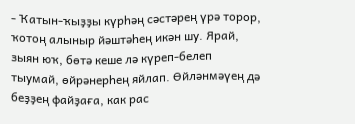- Ҡатын-ҡыҙҙы күрһәң сәстәрең үрә торор, ҡотоң алыныр йәштәһең икән шу. Ярай, зыян юҡ, бөтә кеше лә күреп-белеп тыумай, өйрәнерһең яйлап. Өйләнмәүең дә беҙҙең файҙаға, как рас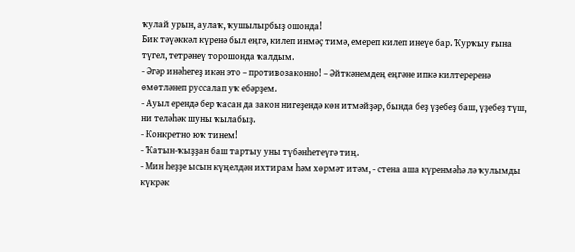ҡулай урын, аулаҡ, ҡушылырбыҙ ошонда!
Бик тәүәккәл күренә был еңгә, килеп инмәҫ тимә, емереп килеп инеүе бар. Ҡурҡыу ғына түгел, тетрәнеү торошонда ҡалдым.
- Әгәр инәһегеҙ икән это – противозаконно! – Әйткәнемдең еңгәне ипкә килтереренә өмөтләнеп руссалап уҡ ебәрҙем.
- Ауыл ерендә бер ҡасан да закон нигеҙендә көн итмәйҙәр, бында беҙ үҙебеҙ баш, үҙебеҙ түш, ни теләһәк шуны ҡылабыҙ.
- Конкретно юҡ тинем!
- Ҡатын-ҡыҙҙан баш тартыу уны түбәнһетеүгә тиң.
- Мин һеҙҙе ысын күңелдән ихтирам һәм хөрмәт итәм, - стена аша күренмәһә лә ҡулымды күкрәк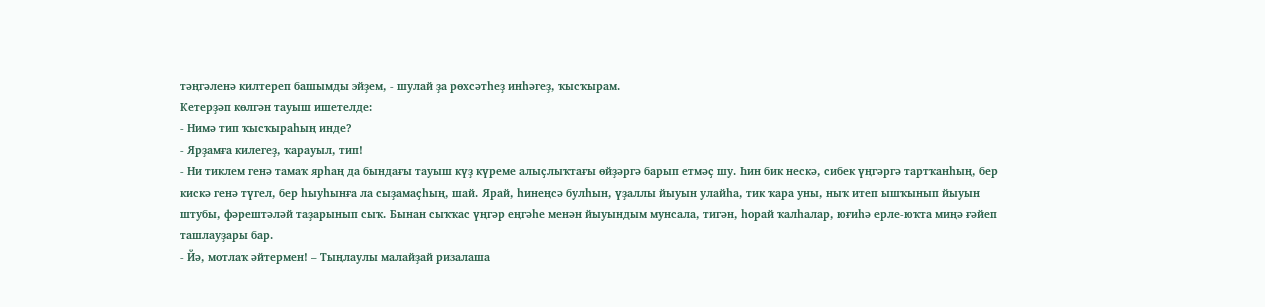тәңгәленә килтереп башымды эйҙем, - шулай ҙа рөхсәтһеҙ инһәгеҙ, ҡысҡырам.
Кетерҙәп көлгән тауыш ишетелде:
- Нимә тип ҡысҡыраһың инде?
- Ярҙамға килегеҙ, ҡарауыл, тип!
- Ни тиклем генә тамаҡ ярһаң да бындағы тауыш күҙ күреме алыҫлыҡтағы өйҙәргә барып етмәҫ шу. Һин бик нескә, сибек үңгәргә тартҡанһың, бер кискә генә түгел, бер һыуһынға ла сыҙамаҫһың, шай. Ярай, һинеңсә булһын, үҙаллы йыуын улайһа, тик ҡара уны, ныҡ итеп ышҡынып йыуын штубы, фәрештәләй таҙарынып сыҡ. Бынан сыҡҡас үңгәр еңгәһе менән йыуындым мунсала, тигән, һорай ҡалһалар, юғиһә ерле-юҡта миңә ғәйеп ташлауҙары бар.
- Йә, мотлаҡ әйтермен! – Тыңлаулы малайҙай ризалаша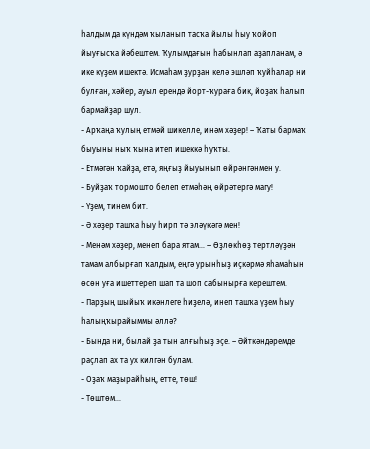һалдым да күндәм ҡыланып тасҡа йылы һыу ҡойоп йыуғысҡа йәбештем. Ҡулымдағын һабынлап аҙапланам, ә ике күҙем ишектә. Исмаһам ҙурҙан келә эшләп ҡуйһалар ни булған, хәйер, ауыл ерендә йорт-ҡураға бик, йоҙаҡ һалып бармайҙар шул.
- Арҡаңа ҡулың етмәй шикелле, инәм хәҙер! – Ҡаты бармаҡ быуыны ныҡ ҡына итеп ишеккә һуҡты.
- Етмәгән ҡайҙа, етә, яңғыҙ йыуынып өйрәнгәнмен у.
- Буйҙаҡ тормошто белеп етмәһәң өйрәтергә магу!
- Үҙем, тинем бит.
- Ә хәҙер ташҡа һыу һирп тә эләүкәгә мен!
- Менәм хәҙер, менеп бара ятам... – Өҙлөкһөҙ тертләүҙән тамам албырғап ҡалдым, еңгә урынһыҙ иҫкәрмә яһамаһын өсөн уға ишеттереп шап та шоп сабынырға керештем.
- Парҙың шыйыҡ икәнлеге һиҙелә, инеп ташҡа үҙем һыу һалыңҡырайыммы әллә?
- Бында ни, былай ҙа тын алғыһыҙ эҫе. – Әйткәндәремде раҫлап ах та ух килгән булам.
- Оҙаҡ маҙырайһың, етте, төш!
- Төштөм...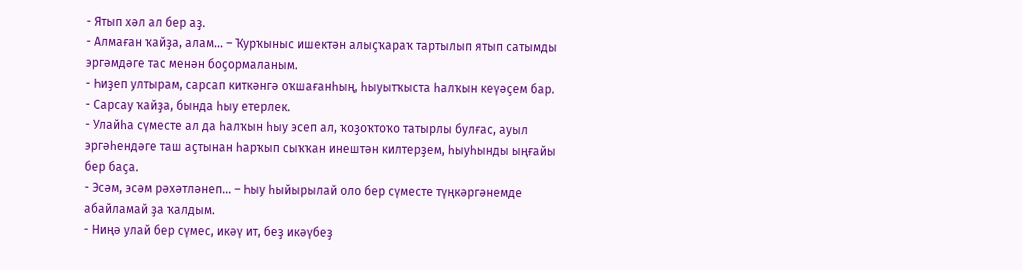- Ятып хәл ал бер аҙ.
- Алмаған ҡайҙа, алам... – Ҡурҡыныс ишектән алыҫҡараҡ тартылып ятып сатымды эргәмдәге тас менән боҫормаланым.
- Һиҙеп ултырам, сарсап киткәнгә оҡшағанһың, һыуытҡыста һалҡын кеүәҫем бар.
- Сарсау ҡайҙа, бында һыу етерлек.
- Улайһа сүместе ал да һалҡын һыу эсеп ал, ҡоҙоҡтоҡо татырлы булғас, ауыл эргәһендәге таш аҫтынан һарҡып сыҡҡан инештән килтерҙем, һыуһынды ыңғайы бер баҫа.
- Эсәм, эсәм рәхәтләнеп... – Һыу һыйырылай оло бер сүместе түңкәргәнемде абайламай ҙа ҡалдым.
- Ниңә улай бер сүмес, икәү ит, беҙ икәүбеҙ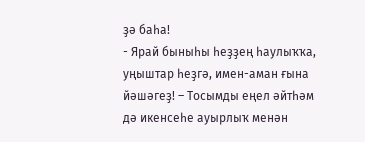ҙә баһа!
- Ярай быныһы һеҙҙең һаулыҡҡа, уңыштар һеҙгә, имен-аман ғына йәшәгеҙ! – Тосымды еңел әйтһәм дә икенсеһе ауырлыҡ менән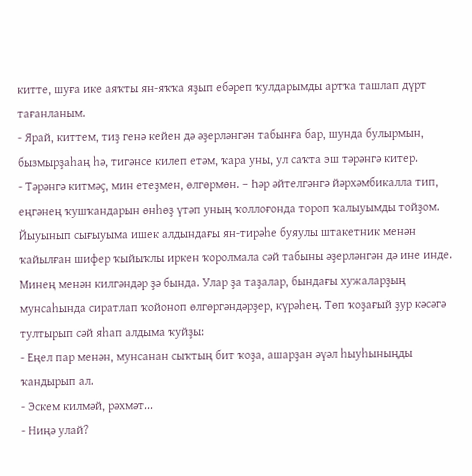китте, шуға ике аяҡты ян-яҡҡа яҙып ебәреп ҡулдарымды артҡа ташлап дүрт тағанланым.
- Ярай, киттем, тиҙ генә кейен дә әҙерләнгән табынға бар, шунда булырмын, бызмырҙаһаң һә, тигәнсе килеп етәм, ҡара уны, ул саҡта эш тәрәнгә китер.
- Тәрәнгә китмәҫ, мин етеҙмен, өлгөрмөн. – Һәр әйтелгәнгә йәрхәмбикалла тип, еңгәнең ҡушҡандарын өнһөҙ үтәп уның ҡоллоғонда тороп ҡалыуымды тойҙом.
Йыуынып сығыуыма ишек алдындағы ян-тирәһе буяулы штакетник менән ҡайылған шифер ҡыйыҡлы иркен ҡоролмала сәй табыны әҙерләнгән дә ине инде. Минең менән килгәндәр ҙә бында. Улар ҙа таҙалар, бындағы хужаларҙың мунсаһында сиратлап ҡойоноп өлгөргәндәрҙер, күрәһең. Төп ҡоҙағый ҙур кәсәгә тултырып сәй яһап алдыма ҡуйҙы:
- Еңел пар менән, мунсанан сыҡтың бит ҡоҙа, ашарҙан әүәл һыуһыныңды ҡандырып ал.
- Эскем килмәй, рәхмәт...
- Ниңә улай?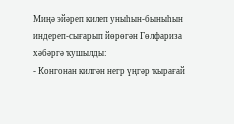Миңә эйәреп килеп уныһын-быныһын индереп-сығарып йөрөгән Гөлфариза хәбәргә ҡушылды:
- Конгонан килгән негр үңгәр ҡырағай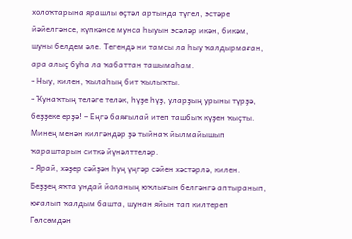холоҡтарына ярашлы өҫтәл артында түгел, эстәре йәйелгәнсе, күпкәнсе мунса һыуын эсәләр икән, бикәм, шуны белдем әле. Тегендә ни тамсы ла һыу ҡалдырмаған, ара алыҫ буһа ла ҡабаттан ташымаһам.
- Ныу, килен, ҡылаһың бит ҡылыҡты.
- Ҡунаҡтың теләге теләк, һүҙе һүҙ, уларҙың урыны түрҙә, беҙҙеке ерҙә! – Еңгә баяғылай итеп ташбыҡ күҙен ҡыҫты. Минең менән килгәндәр ҙә тыйнаҡ йылмайышып ҡараштарын ситкә йүнәлттеләр.
- Ярай, хәҙер сәйҙән һуң үңгәр сәйен хәстәрлә, килен.
Беҙҙең яҡта ундай йоланың юҡлығын белгәнгә аптыранып, юғалып ҡалдым башта, шунан яйын тап килтереп Гөлсөмдән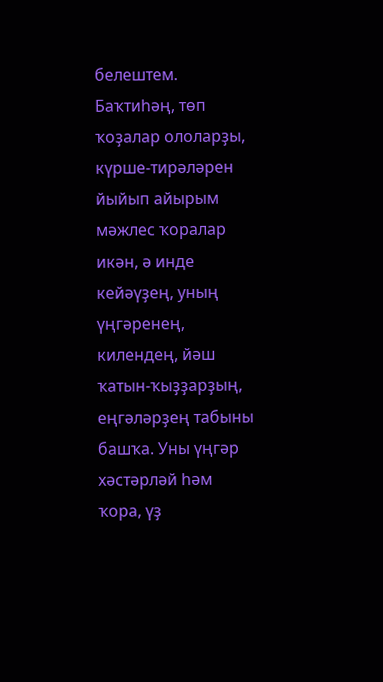белештем. Баҡтиһәң, төп ҡоҙалар ололарҙы, күрше-тирәләрен йыйып айырым мәжлес ҡоралар икән, ә инде кейәүҙең, уның үңгәренең, килендең, йәш ҡатын-ҡыҙҙарҙың, еңгәләрҙең табыны башҡа. Уны үңгәр хәстәрләй һәм ҡора, үҙ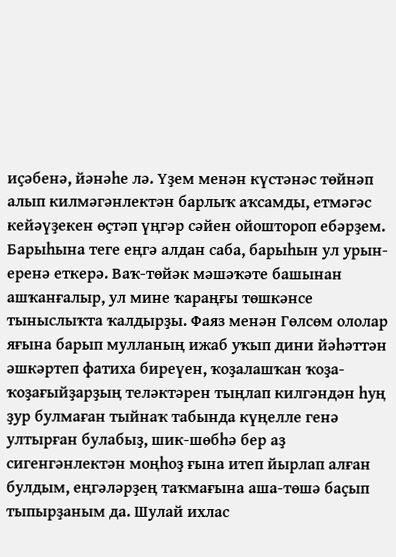иҫәбенә, йәнәһе лә. Үҙем менән күстәнәс төйнәп алып килмәгәнлектән барлыҡ аҡсамды, етмәгәс кейәүҙекен өҫтәп үңгәр сәйен ойоштороп ебәрҙем. Барыһына теге еңгә алдан саба, барыһын ул урын-еренә еткерә. Ваҡ-төйәк мәшәҡәте башынан ашҡанғалыр, ул мине ҡараңғы төшкәнсе тыныслыҡта ҡалдырҙы. Фаяз менән Гөлсөм ололар яғына барып мулланың ижаб уҡып дини йәһәттән әшкәртеп фатиха биреүен, ҡоҙалашҡан ҡоҙа-ҡоҙағыйҙарҙың теләктәрен тыңлап килгәндән һуң ҙур булмаған тыйнаҡ табында күңелле генә ултырған булабыҙ, шик-шөбһә бер аҙ сигенгәнлектән моңһоҙ ғына итеп йырлап алған булдым, еңгәләрҙең таҡмағына аша-төшә баҫып тыпырҙаным да. Шулай ихлас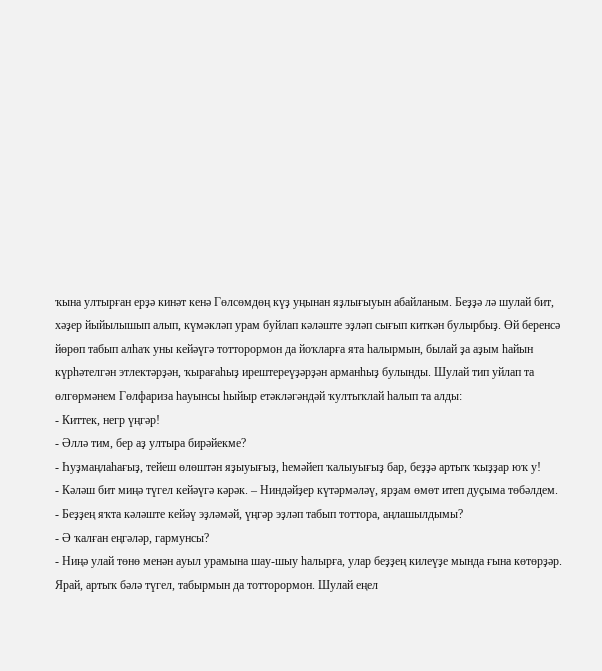ҡына ултырған ерҙә кинәт кенә Гөлсөмдөң күҙ уңынан яҙлығыуын абайланым. Беҙҙә лә шулай бит, хәҙер йыйылышып алып, күмәкләп урам буйлап кәләште эҙләп сығып киткән булырбыҙ. Өй беренсә йөрөп табып алһаҡ уны кейәүгә тотторормон да йоҡларға ята һалырмын, былай ҙа аҙым һайын күрһәтелгән этлектәрҙән, ҡырағаһыҙ ирештереүҙәрҙән арманһыҙ булынды. Шулай тип уйлап та өлгөрмәнем Гөлфариза һауынсы һыйыр етәкләгәндәй ҡултыҡлай һалып та алды:
- Киттек, негр үңгәр!
- Әллә тим, бер аҙ ултыра бирәйекме?
- Һуҙмаңлаһағыҙ, тейеш өлөштән яҙыуығыҙ, һемәйеп ҡалыуығыҙ бар, беҙҙә артыҡ ҡыҙҙар юҡ у!
- Кәләш бит миңә түгел кейәүгә кәрәк. – Ниндәйҙер күтәрмәләү, ярҙам өмөт итеп дуҫыма төбәлдем.
- Беҙҙең яҡта кәләште кейәү эҙләмәй, үңгәр эҙләп табып тоттора, аңлашылдымы?
- Ә ҡалған еңгәләр, гармунсы?
- Ниңә улай төнө менән ауыл урамына шау-шыу һалырға, улар беҙҙең килеүҙе мында ғына көтөрҙәр.
Ярай, артыҡ бәлә түгел, табырмын да тотторормон. Шулай еңел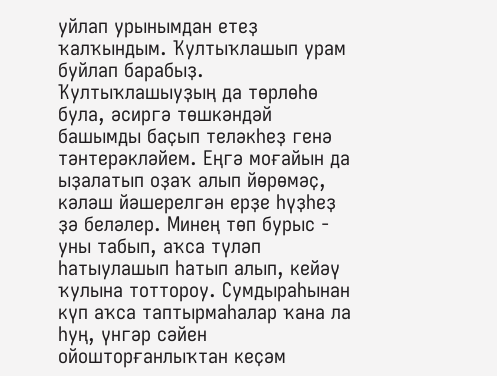уйлап урынымдан етеҙ ҡалҡындым. Ҡултыҡлашып урам буйлап барабыҙ. Ҡултыҡлашыуҙың да төрлөһө була, әсиргә төшкәндәй башымды баҫып теләкһеҙ генә тәнтерәкләйем. Еңгә моғайын да ыҙалатып оҙаҡ алып йөрөмәҫ, кәләш йәшерелгән ерҙе һүҙһеҙ ҙә беләлер. Минең төп бурыс - уны табып, аҡса түләп һатыулашып һатып алып, кейәү ҡулына тоттороу. Сумдыраһынан күп аҡса таптырмаһалар ҡана ла һуң, үнгәр сәйен ойошторғанлыҡтан кеҫәм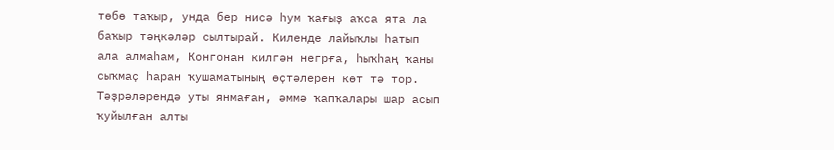төбө таҡыр, унда бер нисә һум ҡағыҙ аҡса ята ла баҡыр тәңкәләр сылтырай. Киленде лайыҡлы һатып ала алмаһам, Конгонан килгән негрға, һыҡһаң ҡаны сыҡмаҫ һаран ҡушаматының өҫтәлерен көт тә тор. Тәҙрәләрендә уты янмаған, әммә ҡапҡалары шар асып ҡуйылған алты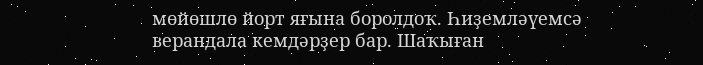мөйөшлө йорт яғына боролдоҡ. Һиҙемләүемсә верандала кемдәрҙер бар. Шаҡыған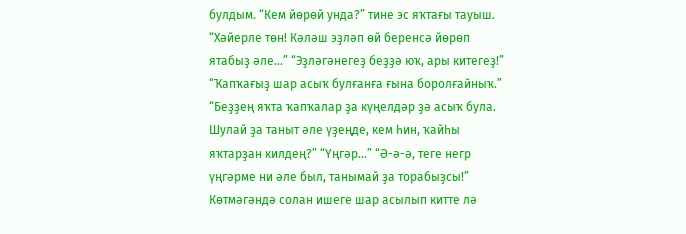булдым. “Кем йөрөй унда?” тине эс яҡтағы тауыш. “Хәйерле төн! Кәләш эҙләп өй беренсә йөрөп ятабыҙ әле...” “Эҙләгәнегеҙ беҙҙә юҡ, ары китегеҙ!” “Ҡапҡағыҙ шар асыҡ булғанға ғына боролғайныҡ.” “Беҙҙең яҡта ҡапҡалар ҙа күңелдәр ҙә асыҡ була. Шулай ҙа таныт әле үҙеңде, кем һин, ҡайһы яҡтарҙан килдең?” “Үңгәр...” “Ә-ә-ә, теге негр үңгәрме ни әле был, танымай ҙа торабыҙсы!” Көтмәгәндә солан ишеге шар асылып китте лә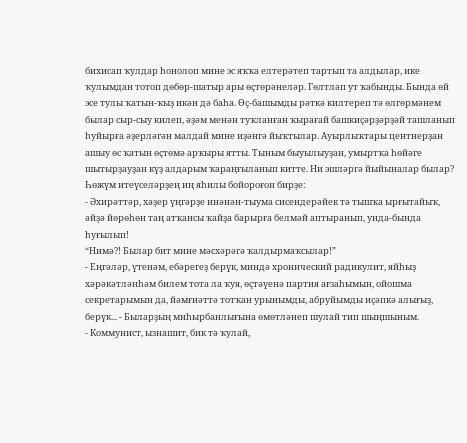бихисап ҡулдар һонолоп мине эс яҡҡа елтерәтеп тартып та алдылар, ике ҡулымдан тотоп дөбөр-шатыр ары өҫтөрәнеләр. Гөлтләп ут ҡабынды. Бында өй эсе тулы ҡатын-ҡыҙ икән дә баһа. Өҫ-башымды рәткә килтереп тә өлгөрмәнем былар сыр-сыу килеп, әҙәм менән туҡланған ҡырағай башкиҫәрҙәрҙәй ташланып һуйырға әҙерләгән малдай мине иҙәнгә йыҡтылар. Ауырлыҡтары центнерҙан ашыу өс ҡатын өҫтөмә арҡыры ятты. Тыным быуылыуҙан, умыртҡа һөйәге шытырҙауҙан күҙ алдарым ҡараңғыланып китте. Ни эшләргә йыйыналар былар?
Һөжүм итеүселәрҙең иң яһилы бойороғон бирҙе:
- Әхирәттәр, хәҙер үңгәрҙе инәнән-тыума сисендерәйек тә тышҡа ырғытайыҡ, әйҙә йөрөһөн таң атҡансы ҡайҙа барырға белмәй аптыранып, унда-бында һуғылып!
“Нимә?! Былар бит мине мәсхәрәгә ҡалдырмаҡсылар!”
- Еңгәләр, үтенәм, ебәрегеҙ берүк, миндә хронический радикулит, яйһыҙ хәрәкәтләнһәм билем тота ла ҡуя, өҫтәүенә партия ағзаһымын, ойошма секретарымын да, йәмғиәттә тотҡан урынымды, абруйымды иҫәпкә алығыҙ, берүк... - Быларҙың миһырбанлығына өмөтләнеп шулай тип шыңшыным.
- Коммунист, ызнашит, бик тә ҡулай,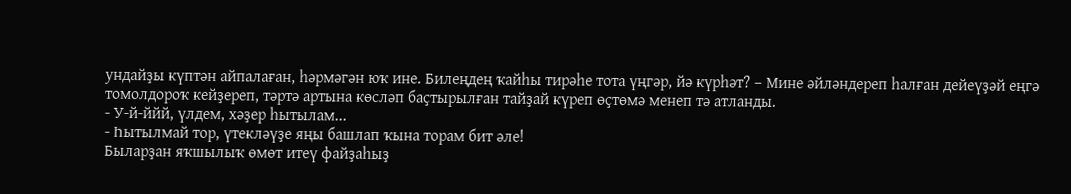ундайҙы күптән айпалаған, һәрмәгән юҡ ине. Билеңдең ҡайһы тирәһе тота үңгәр, йә күрһәт? – Мине әйләндереп һалған дейеүҙәй еңгә томолдороҡ кейҙереп, тәртә артына көсләп баҫтырылған тайҙай күреп өҫтөмә менеп тә атланды.
- У-й-ййй, үлдем, хәҙер һытылам...
- Һытылмай тор, үтекләүҙе яңы башлап ҡына торам бит әле!
Быларҙан яҡшылыҡ өмөт итеү файҙаһыҙ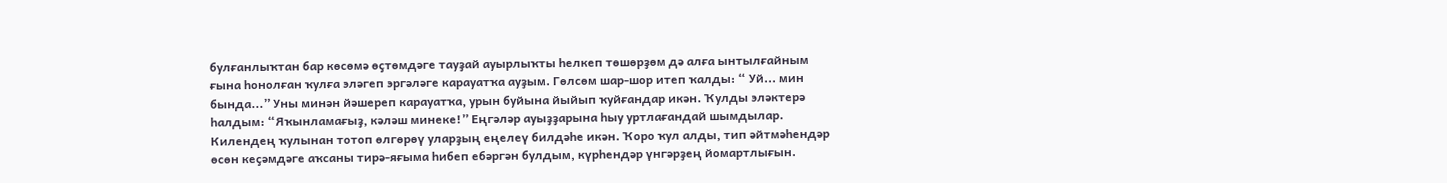булғанлыҡтан бар көсөмә өҫтөмдәге тауҙай ауырлыҡты һелкеп төшөрҙөм дә алға ынтылғайным ғына һонолған ҡулға эләгеп эргәләге карауатҡа ауҙым. Гөлсөм шар-шор итеп ҡалды: “ Уй... мин бында...” Уны минән йәшереп карауатҡа, урын буйына йыйып ҡуйғандар икән. Ҡулды эләктерә һалдым: “Яҡынламағыҙ, кәләш минеке!” Еңгәләр ауыҙҙарына һыу уртлағандай шымдылар. Килендең ҡулынан тотоп өлгөрөү уларҙың еңелеү билдәһе икән. Ҡоро ҡул алды, тип әйтмәһендәр өсөн кеҫәмдәге аҡсаны тирә-яғыма һибеп ебәргән булдым, күрһендәр үнгәрҙең йомартлығын.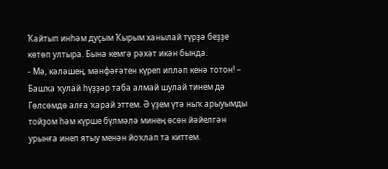Ҡайтып инһәм дуҫым Ҡырым ханылай түрҙә беҙҙе көтөп ултыра. Бына кемгә рәхәт икән бында.
- Мә, кәләшең, мәнфәғәтен күреп ипләп кенә тотон! – Башҡа ҡулай һүҙҙәр таба алмай шулай тинем дә Гөлсөмдө алға ҡарай эттем. Ә үҙем үтә ныҡ арыуымды тойҙом һәм күрше бүлмәлә минең өсөн йәйелгән урынға инеп ятыу менән йоҡлап та киттем.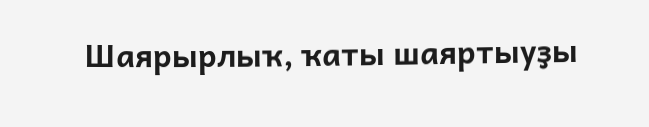Шаярырлыҡ, ҡаты шаяртыуҙы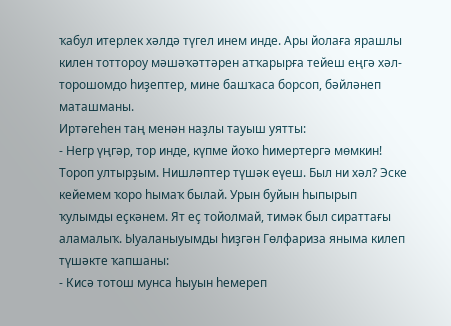ҡабул итерлек хәлдә түгел инем инде. Ары йолаға ярашлы килен тоттороу мәшәҡәттәрен атҡарырға тейеш еңгә хәл-торошомдо һиҙептер, мине башҡаса борсоп, бәйләнеп маташманы.
Иртәгеһен таң менән наҙлы тауыш уятты:
- Негр үңгәр, тор инде, күпме йоҡо һимертергә мөмкин!
Тороп ултырҙым. Нишләптер түшәк еүеш. Был ни хәл? Эске кейемем ҡоро һымаҡ былай. Урын буйын һыпырып ҡулымды еҫкәнем. Ят еҫ тойолмай, тимәк был сираттағы аламалыҡ. Ыуаланыуымды һиҙгән Гөлфариза яныма килеп түшәкте ҡапшаны:
- Кисә тотош мунса һыуын һемереп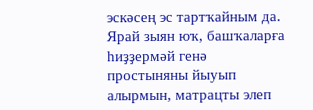эскәсең эс тартҡайным да. Ярай зыян юҡ, башҡаларға һиҙҙермәй генә простыняны йыуып алырмын, матрацты элеп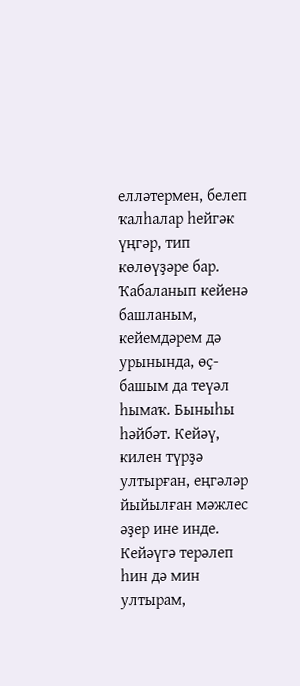елләтермен, белеп ҡалһалар һейгәк үңгәр, тип көлөүҙәре бар.
Ҡабаланып кейенә башланым, кейемдәрем дә урынында, өҫ-башым да теүәл һымаҡ. Быныһы һәйбәт. Кейәү, килен түрҙә ултырған, еңгәләр йыйылған мәжлес әҙер ине инде. Кейәүгә терәлеп һин дә мин ултырам,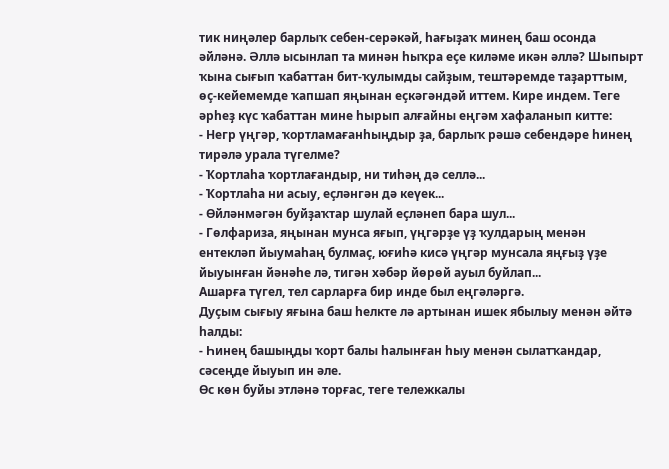тик ниңәлер барлыҡ себен-серәкәй, һағыҙаҡ минең баш осонда әйләнә. Әллә ысынлап та минән һыҡра еҫе киләме икән әллә? Шыпырт ҡына сығып ҡабаттан бит-ҡулымды сайҙым, тештәремде таҙарттым, өҫ-кейемемде ҡапшап яңынан еҫкәгәндәй иттем. Кире индем. Теге әрһеҙ күс ҡабаттан мине һырып алғайны еңгәм хафаланып китте:
- Негр үңгәр, ҡортламағанһыңдыр ҙа, барлыҡ рәшә себендәре һинең тирәлә урала түгелме?
- Ҡортлаһа ҡортлағандыр, ни тиһәң дә селлә...
- Ҡортлаһа ни асыу, еҫләнгән дә кеүек...
- Өйләнмәгән буйҙаҡтар шулай еҫләнеп бара шул...
- Гөлфариза, яңынан мунса яғып, үңгәрҙе үҙ ҡулдарың менән ентекләп йыумаһаң булмаҫ, юғиһә кисә үңгәр мунсала яңғыҙ үҙе йыуынған йәнәһе лә, тигән хәбәр йөрөй ауыл буйлап...
Ашарға түгел, тел сарларға бир инде был еңгәләргә.
Дуҫым сығыу яғына баш һелкте лә артынан ишек ябылыу менән әйтә һалды:
- Һинең башыңды ҡорт балы һалынған һыу менән сылатҡандар, сәсеңде йыуып ин әле.
Өс көн буйы этләнә торғас, теге тележкалы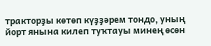тракторҙы көтөп күҙҙәрем тондо, уның йорт янына килеп туҡтауы минең өсөн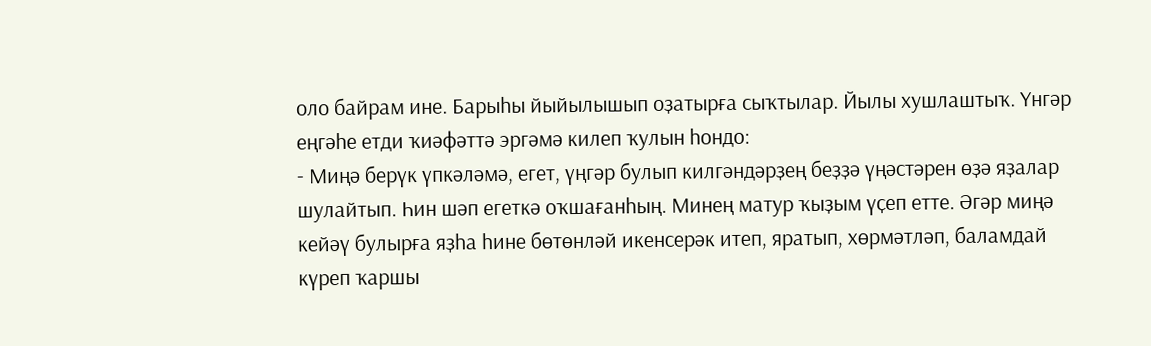оло байрам ине. Барыһы йыйылышып оҙатырға сыҡтылар. Йылы хушлаштыҡ. Үнгәр еңгәһе етди ҡиәфәттә эргәмә килеп ҡулын һондо:
- Миңә берүк үпкәләмә, егет, үңгәр булып килгәндәрҙең беҙҙә үңәстәрен өҙә яҙалар шулайтып. Һин шәп егеткә оҡшағанһың. Минең матур ҡыҙым үҫеп етте. Әгәр миңә кейәү булырға яҙһа һине бөтөнләй икенсерәк итеп, яратып, хөрмәтләп, баламдай күреп ҡаршы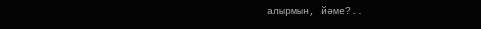алырмын, йәме?..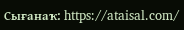Сығанаҡ: https://ataisal.com/